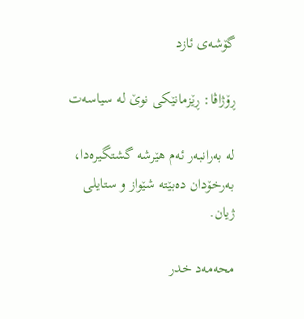گۆشەی ئازد

ڕۆژاڤا: ڕێزمانێکی نوێ لە سیاسەت

لە بەرانبەر ئەم هێرشە گشتگیرەدا، بەرخۆدان دەبێتە شێواز و ستایلی ژیان.

محەمەد خدر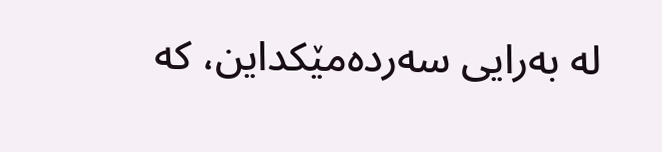لە بەرایی سەردەمێکداین، کە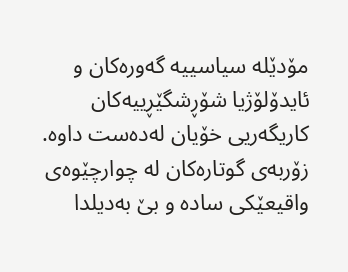مۆدێلە سیاسییە گەورەکان و ئایدۆلۆژیا شۆڕشگێڕییەکان کاریگەریی خۆیان لەدەست داوە. زۆربەی گوتارەکان لە چوارچێوەی واقیعێکی سادە و بێ بەدیلدا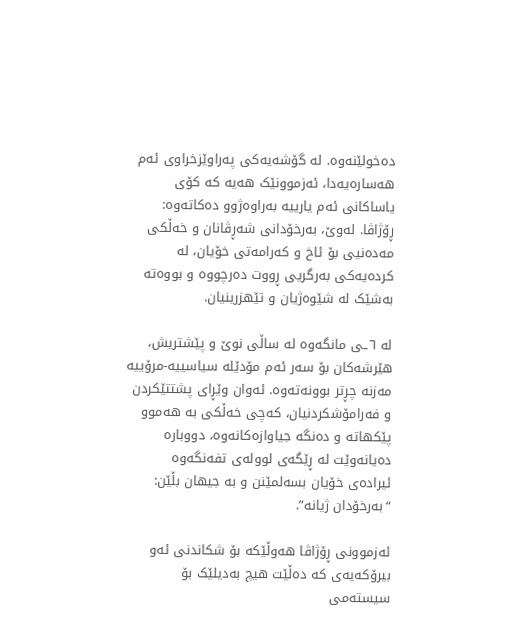دەخولێنەوە. لە گۆشەیەکی پەراوێزخراوی ئەم هەسارەیەدا، ئەزموونێک هەیە کە کۆی یاساکانی ئەم یارییە بەراوەژوو دەکاتەوە: ڕۆژاڤا. لەوێ، بەرخۆدانی شەڕڤانان و خەڵکی مەدەنیی بۆ ئاخ و کەرامەتی خۆیان، لە کردەیەکی بەرگریی ڕووت دەرچووە و بووەتە بەشێک لە شێوەژیان و تێهزرینیان.

لە ٦ـی مانگەوە لە ساڵی نوێ و پێشتریش، هێرشەکان بۆ سەر ئەم مۆدێلە سیاسییە-مرۆییە مەزنە چڕتر بوونەتەوە. ئەوان وێڕای پشتتێکردن و فەرامۆشکردنیان، کەچی خەڵکی بە هەموو پێکهاتە و دەنگە جیاوازەکانەوە، دووبارە دەیانەوێت لە ڕێگەی لوولەی تفەنگەوە ئیرادەی خۆیان بسەلمێنن و بە جیهان بڵێن: “بەرخۆدان ژیانە”.

ئەزموونی ڕۆژاڤا هەوڵێکە بۆ شکاندنی ئەو بیرۆکەیەی کە دەڵێت هیچ بەدیلێک بۆ سیستەمی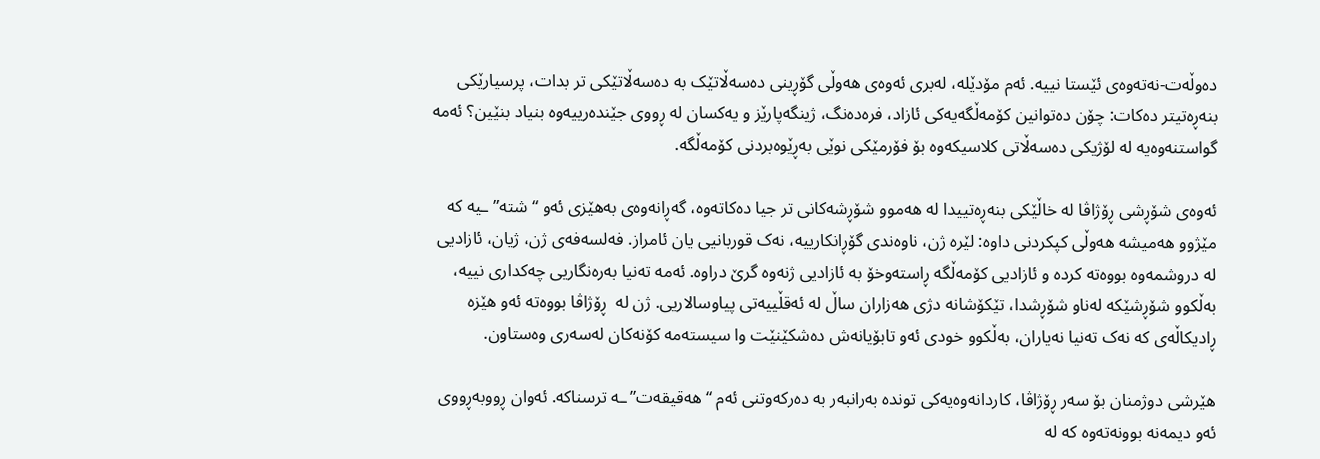دەوڵەت-نەتەوەی ئێستا نییە. ئەم مۆدێلە، لەبری ئەوەی هەوڵی گۆڕینی دەسەڵاتێک بە دەسەڵاتێکی تر بدات، پرسیارێکی بنەڕەتیتر دەکات: چۆن دەتوانین کۆمەڵگەیەکی ئازاد، فرەدەنگ، ژینگەپارێز و یەکسان لە ڕووی جێندەرییەوە بنیاد بنێین؟ ئەمە گواستنەوەیە لە لۆژیکی دەسەڵاتی کلاسیکەوە بۆ فۆرمێکی نوێی بەڕێوەبردنی کۆمەڵگە.

ئەوەی شۆڕشی ڕۆژاڤا لە خاڵێکی بنەڕەتییدا لە هەموو شۆڕشەکانی تر جیا دەکاتەوە، گەڕانەوەی بەهێزی ئەو “شتە”ـیە کە مێژوو هەمیشە هەوڵی کپکردنی داوە: لێرە ژن، ناوەندی گۆڕانکارییە، نەک قوربانیی یان ئامراز. فەلسەفەی ژن، ژیان، ئازادیی لە دروشمەوە بووەتە کردە و ئازادیی کۆمەڵگە ڕاستەوخۆ بە ئازادیی ژنەوە گرێ دراوە. ئەمە تەنیا بەرەنگاریی چەکداری نییە، بەڵکوو شۆڕشێکە لەناو شۆڕشدا، تێکۆشانە دژی هەزاران ساڵ لە ئەقڵییەتی پیاوسالاریی. ژن لە  ڕۆژاڤا بووەتە ئەو هێزە ڕادیکاڵەی کە نەک تەنیا نەیاران، بەڵکوو خودی ئەو تابۆیانەش دەشکێنێت وا سیستەمە کۆنەکان لەسەری وەستاون.

هێرشی دوژمنان بۆ سەر ڕۆژاڤا، کاردانەوەیەکی توندە بەرانبەر بە دەرکەوتنی ئەم “هەقیقەت”ـە ترسناکە. ئەوان ڕووبەڕووی ئەو دیمەنە بوونەتەوە کە لە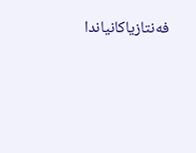فەنتازیاکانیاندا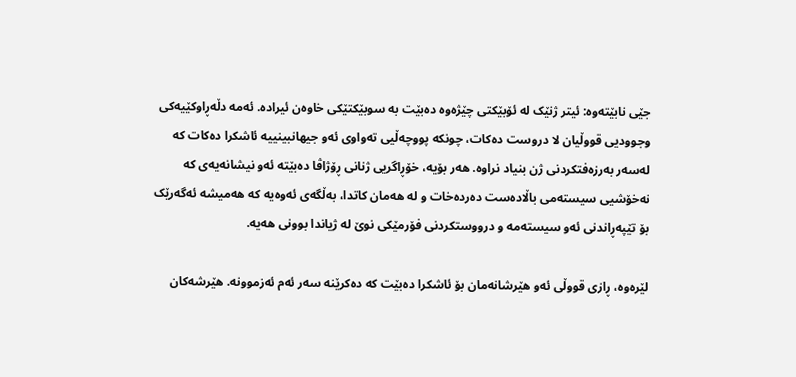جێی نابێتەوە: ئیتر ژنێک لە ئۆبێکتی چێژەوە دەبێت بە سوبێکتێکی خاوەن ئیرادە. ئەمە دڵەڕاوکێیەکی وجوودیی قووڵیان لا دروست دەکات، چونکە پووچەڵیی تەواوی ئەو جیهانبینییە ئاشکرا دەکات کە لەسەر بەرزەفتکردنی ژن بنیاد نراوە. هەر بۆیە، خۆڕاگریی ژنانی ڕۆژاڤا دەبێتە ئەو نیشانەیەی کە نەخۆشیی سیستەمی باڵادەست دەردەخات و لە هەمان کاتدا، بەڵگەی ئەوەیە کە هەمیشە ئەگەرێک بۆ تێپەڕاندنی ئەو سیستەمە و درووستکردنی فۆرمێکی نوێ لە ژیاندا بوونی هەیە.

لێرەوە، ڕازی قووڵی ئەو هێرشانەمان بۆ ئاشکرا دەبێت کە دەکرێنە سەر ئەم ئەزموونە. هێرشەکان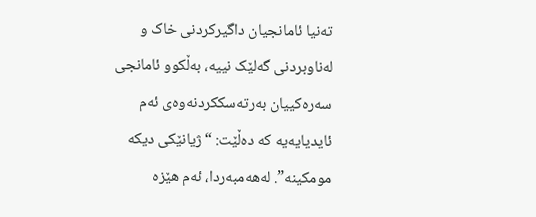تەنیا ئامانجیان داگیرکردنی خاک و لەناوبردنی گەلێک نییە، بەڵکوو ئامانجی سەرەکییان بەرتەسککردنەوەی ئەم ئایدیایەیە کە دەڵێت: “ژیانێکی دیکە مومکینە”. لەهەمبەردا، ئەم هێزە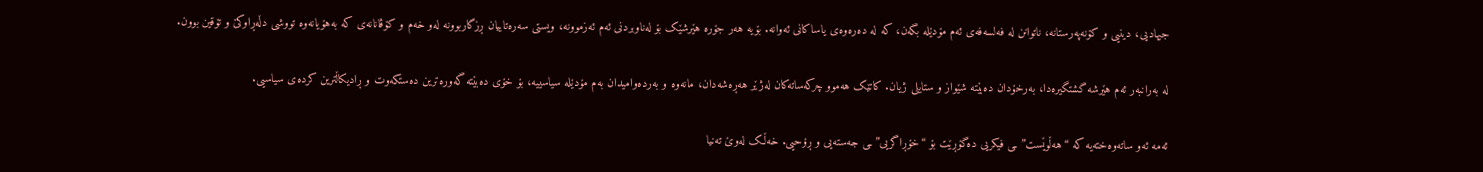جیهادیی، دینیی و کۆنەپەرستانە، ناتوانن لە فەلسەفەی ئەم مۆدێلە بگەن، کە لە دەرەوەی یاساکانی ئەوانە. بۆیە هەر جۆرە هێرشێک بۆ لەناوبردنی ئەم ئەزموونە، ویستی سەرەتاییان ڕزگاربوونە لەو خەم و کۆڤانانەی کە بەهۆیانەوە تووشی دڵەڕاوکێ و تۆقین بوون.

لە بەرانبەر ئەم هێرشە گشتگیرەدا، بەرخۆدان دەبێتە شێواز و ستایلی ژیان. کاتێک هەموو چرکەساتەکان لەژێر هەڕەشەدان، مانەوە و بەردەوامیدان بەم مۆدێلە سیاسییە، بۆ خۆی دەبێتە گەورەترین دەستکەوت و ڕادیکاڵترین کردەی سیاسیی.

ئەمە ئەو ساتەوەختەیە کە “هەڵوێست”ـی فیکریی دەگۆڕێت بۆ “خۆڕاگریی”ـی جەستەیی و ڕۆحیی. خەڵک لەوێ تەنیا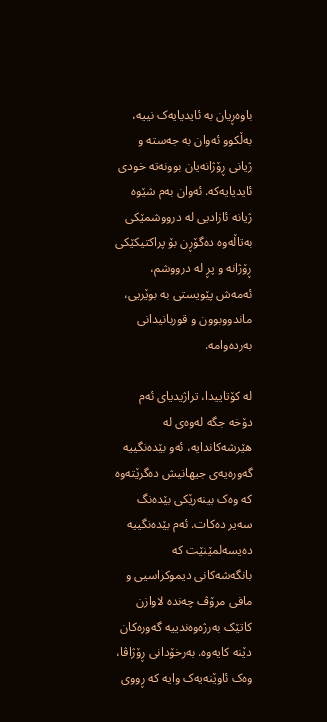باوەڕیان بە ئایدیایەک نییە، بەڵکوو ئەوان بە جەستە و ژیانی ڕۆژانەیان بوونەتە خودی ئایدیایەکە. ئەوان بەم شێوە ژیانە ئازادیی لە درووشمێکی بەتاڵەوە دەگۆڕن بۆ پراکتیکێکی ڕۆژانە و پڕ لە درووشم، ئەمەش پێویستی بە بوێریی، ماندووبوون و قوربانیدانی بەردەوامە.

لە کۆتاییدا، تراژیدیای ئەم دۆخە جگە لەوەی لە هێرشەکاندایە، ئەو بێدەنگییە گەورەیەی جیهانیش دەگرێتەوە کە وەک بینەرێکی بێدەنگ سەیر دەکات. ئەم بێدەنگییە دەیسەلمێنێت کە بانگەشەکانی دیموکراسیی و مافی مرۆڤ چەندە لاوازن کاتێک بەرژەوەندییە گەورەکان دێنە کایەوە. بەرخۆدانی ڕۆژاڤا، وەک ئاوێنەیەک وایە کە ڕووی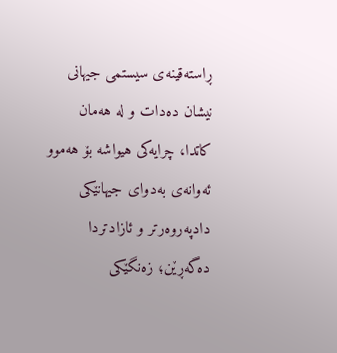ڕاستەقینەی سیستمی جیهانی نیشان دەدات و لە هەمان کاتدا، چرایەکی هیواشە بۆ هەموو ئەوانەی بەدوای جیهانێکی دادپەروەرتر و ئازادتردا دەگەڕێن؛ زەنگێکی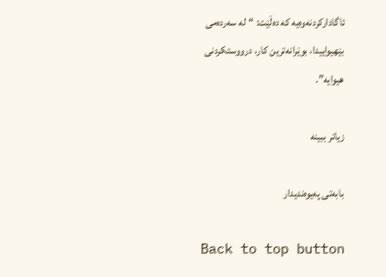ئاگادارکردنەوەیە کە دەڵێت: “لە سەردەمی بێهیواییدا، بوێرانەترین کار، درووستکردنی هیوایە”.

زیاتر ببینە

بابەتی پەیوەندیدار

Back to top button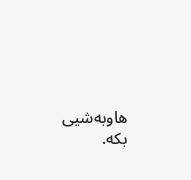هاوبەشیی بکە.